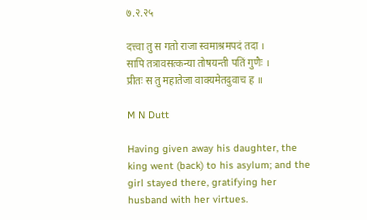७.२.२५

दत्त्वा तु स गतो राजा स्वमाश्रमपदं तदा ।
सापि तत्रावसत्कन्या तोषयन्ती पतिं गुणैः ।
प्रीतः स तु महातेजा वाक्यमेतदुवाच ह ॥

M N Dutt

Having given away his daughter, the king went (back) to his asylum; and the girl stayed there, gratifying her husband with her virtues.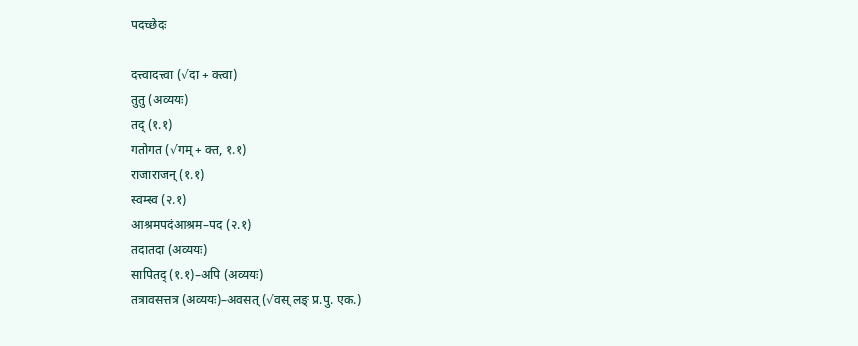पदच्छेदः

दत्त्वादत्त्वा (√दा + क्त्वा)
तुतु (अव्ययः)
तद् (१.१)
गतोगत (√गम् + क्त, १.१)
राजाराजन् (१.१)
स्वम्स्व (२.१)
आश्रमपदंआश्रम–पद (२.१)
तदातदा (अव्ययः)
सापितद् (१.१)–अपि (अव्ययः)
तत्रावसत्तत्र (अव्ययः)–अवसत् (√वस् लङ् प्र.पु. एक.)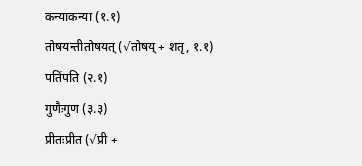कन्याकन्या (१.१)
तोषयन्तीतोषयत् (√तोषय् + शतृ, १.१)
पतिंपति (२.१)
गुणैःगुण (३.३)
प्रीतःप्रीत (√प्री +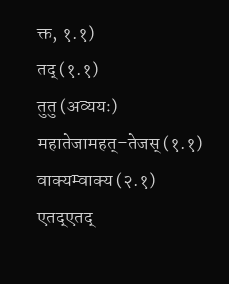क्त, १.१)
तद् (१.१)
तुतु (अव्ययः)
महातेजामहत्–तेजस् (१.१)
वाक्यम्वाक्य (२.१)
एतद्एतद्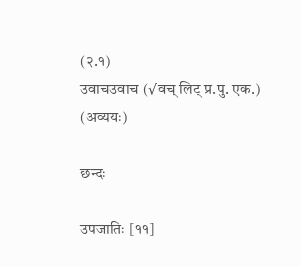(२.१)
उवाचउवाच (√वच् लिट् प्र.पु. एक.)
(अव्ययः)

छन्दः

उपजातिः [११]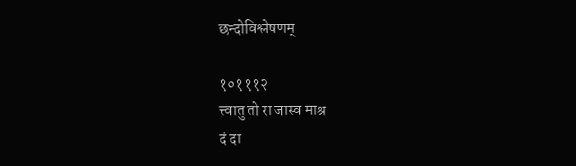छन्दोविश्लेषणम्

१०१११२
त्त्वातु तो रा जास्व माश्र
दं दा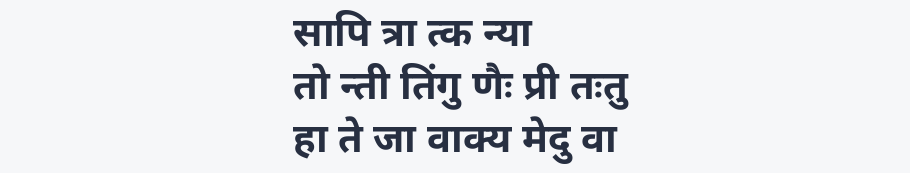सापि त्रा त्क न्या
तो न्ती तिंगु णैः प्री तःतु
हा ते जा वाक्य मेदु वा